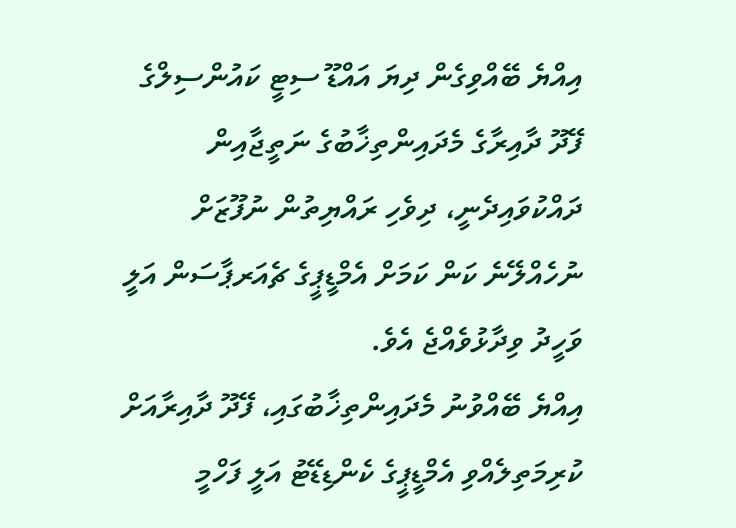އިއްޔެ ބޭއްވިގެން ދިޔަ އައްޑޫ ސިޓީ ކައުންސިލްގެ ފޭދޫ ދާއިރާގެ މެދައިންތިޚާބުގެ ނަތީޖާއިން ދައްކުވައިދެނީ، ދިވެހި ރައްޔިތުން ނުފޫޒަށް ނުހެއްލޭނެ ކަން ކަމަށް އެމްޑީޕީގެ ޗެއަރޕާސަން އަލީ ވަހީދު ވިދާޅުވެއްޖެ އެވެ.
އިއްޔެ ބޭއްވުނު މެދައިންތިޚާބުގައި، ފޭދޫ ދާއިރާއަށް ކުރިމަތިލެއްވި އެމްޑީޕީގެ ކެންޑިޑޭޓު އަލީ ފަހްމީ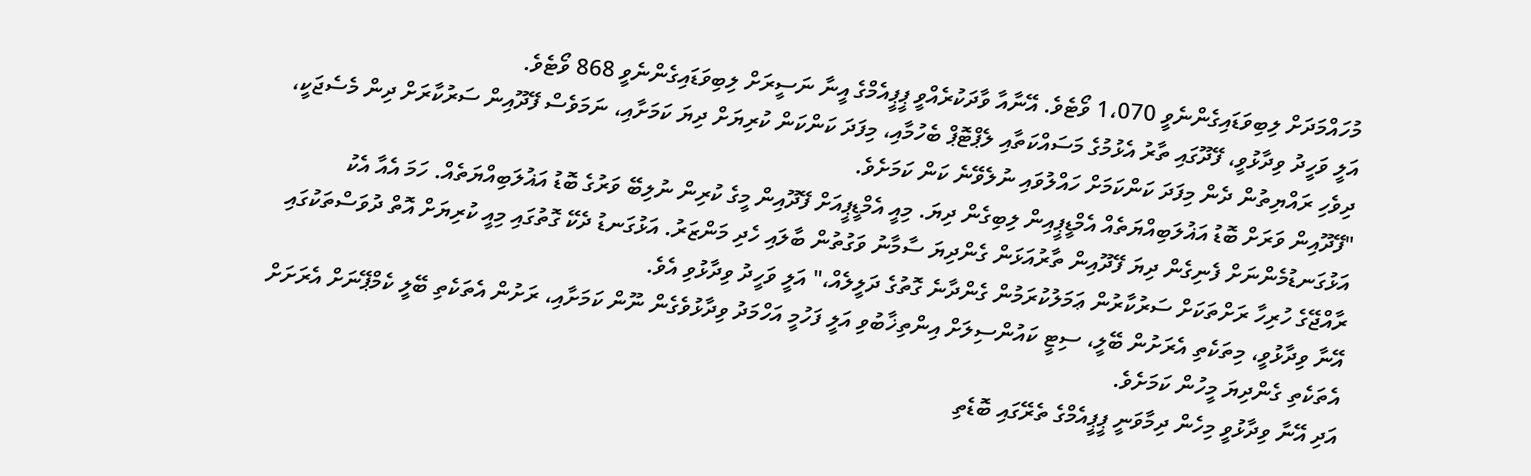މުހައްމަދަށް ލިބިވަޑައިގެންނެވީ 1،070 ވޯޓެވެ. އޭނާއާ ވާދަކުރެއްވީ ޕީޕީއެމްގެ އީނާ ނަސީރަށް ލިބިވަޑައިގެންނެވީ 868 ވޯޓެވެ.
އަލީ ވަހީދު ވިދާޅުވީ، ފޭދޫގައި ތާރު އެޅުމުގެ މަސައްކަތާއި ލެޕްޓޮޕް ބެހުމާއި، މިފަދަ ކަންކަން ކުރިޔަށް ދިޔަ ކަމަށާއި، ނަމަވެސް ފޭދޫއިން ސަރުކާރަށް ދިން މެސެޖަކީ، ދިވެހި ރައްޔިތުން ދެން މިފަދަ ކަންކަމަށް ހައްލުވައި ނުލެވޭނެ ކަން ކަމަށެވެ.
"ފޭދޫއިން ވަރަށް ބޮޑު އަޣުލަބިއްޔަތެއް އެމްޑީޕީއިން ލިބިގެން ދިޔަ. މިއީ އެމްޑީޕީއަށް ފޭދޫއިން މީގެ ކުރިން ނުލިބޭ ވަރުގެ ބޮޑު އަޣުލަބިއްޔަތެއް. ހަމަ އެއާ އެކު އަޅުގަނޑުމެންނަށް ފެނިގެން ދިޔަ ފޭދޫއިން ތާރުއަޅަން ގެންދިޔަ ސާމާނު ވަގުތުން ބާލައި ހެދި މަންޒަރު. އަޅުގަނޑު ދެކޭ ގޮތުގައި މިއީ ކުރިޔަށް އޮތް ދުވަސްތަކުގައި ރާއްޖޭގެ ހުރިހާ ރަށްތަކަށް ސަރުކާރުން ޢަމަލުކުރަމުން ގެންދާނެ ގޮތުގެ ދަލީލެއް،" އަލީ ވަހީދު ވިދާޅުވި އެވެ.
އޭނާ ވިދާޅުވީ، މިތަކެތި އެރަށުން ބޭލީ، ސިޓީ ކައުންސިލަށް އިންތިޚާބުވި އަލީ ފަހުމީ އަހްމަދު ވިދާޅުވެގެން ނޫން ކަމަށާއި، ރަށުން އެތަކެތި ބޭލީ ކެމްޕޭނަށް އެރަށަށް އެތަކެތި ގެންދިޔަ މީހުން ކަމަށެވެ.
އަދި އޭނާ ވިދާޅުވީ މިހެން ދިމާވަނީ ޕީޕީއެމްގެ ތެރޭގައި ބޮޑެތި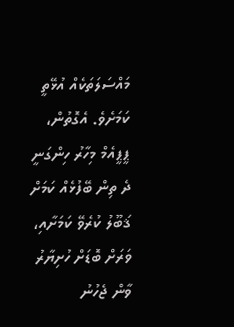މައްސަލަތަކެއް އުޅޭތީ ކަމަށެވެ. އެގޮތުން، ޕީޕީއެމް މިހާރު ހިންގަނީ ދެ ތިން ބޭފުޅެއް ކަމަށް ޤަބޫލު ކުރެވޭ ކަމަށާއި، ވަރަށް ބޮޑަށް ހުށިޔާރު ވާން ޖެހުނު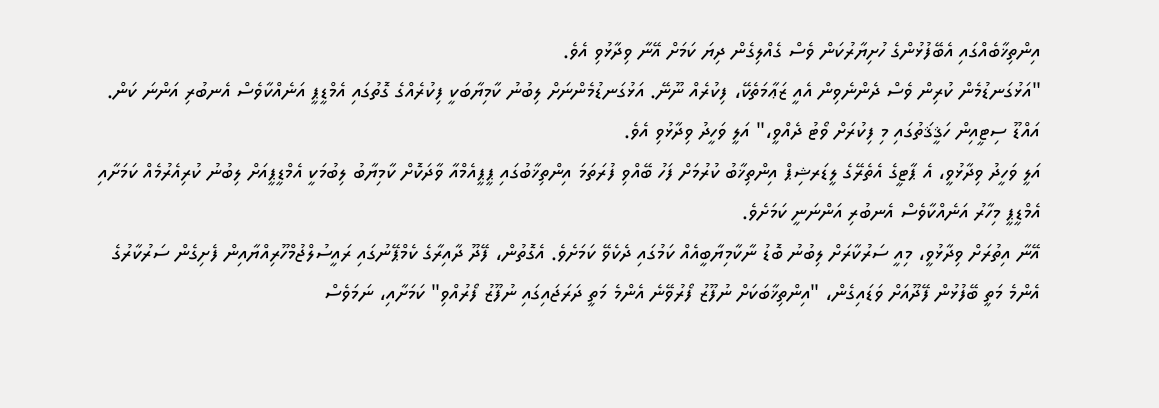އިންތިޚާބެއްގައި އެބޭފުޅުންގެ ހުށިޔާރުކަން ވެސް ގެއްލިގެން ދިޔަ ކަމަށް އޭނާ ވިދާޅުވި އެވެ.
"އަޅުގަނޑުމެން ކުރިން ވެސް ދެންނެވިން އެއީ ޒަޢާމަތެކޭ، ފިކުރެއް ނޫނޭ. އަޅުގަނޑުމެންނަށް ލިބުނު ކާމިޔާބަކީ ފިކުރެއްގެ ގޮތުގައި އެމްޑީޕީ އަނެއްކާވެސް އެނބުރި އަންނަ ކަން. އައްޑޫ ސިޓީއިން ހަޤީޤަތުގައި މި ފިކުރަށް ވޯޓު ދެއްވީ،" އަލީ ވަހީދު ވިދާޅުވި އެވެ.
އަލީ ވަހީދު ވިދާޅުވީ، އެ ޕާޓީގެ އެތެރޭގެ ލީޑަރޝިޕް އިންތިޚާބު ކުރުމަށް ފަހު ބޭއްވި ފުރަތަމަ އިންތިޚާބުގައި ޕީޕީއެމްއާ ވާދަކޮށް ކާމިޔާބު ލިބުމަކީ އެމްޑީޕީއަށް ލިބުނު ކުރިއެރުމެއް ކަމަށާއި އެމްޑީޕީ މިހާރު އަނެއްކާވެސް އެނބުރި އަންނަނީ ކަމަށެވެ.
އޭނާ އިތުރަށް ވިދާޅުވީ، މިއީ ސަރުކާރަށް ލިބުނު ބޮޑު ނާކާމިޔާބީއެއް ކަމުގައި ދެކެވޭ ކަމަށެވެ. އެގޮތުން، ފޭދޫ ދާއިރާގެ ކެމްޕޭނުގައި ރައީސުލްޖުމްހޫރިއްޔާއިން ފެށިގެން ސަރުކާރުގެ އެންމެ މަތީ ބޭފުޅުން ފޭދޫއަށް ވަޑައިގެން، "އިންތިޚާބަކަށް ނުފޫޒު ފޯރުވޭނެ އެންމެ މަތީ ދަރަޖައިގައި ނުފޫޒު ފޯރުއްވި" ކަމަށާއި، ނަމަވެސް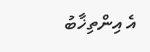އެ އިންތިޚާބު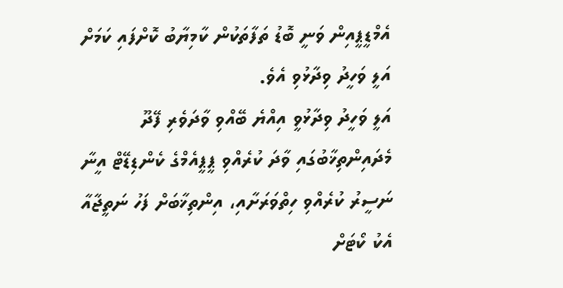އެމްޑީޕީއިން ވަނީ ބޮޑު ތަފާތަކުން ކާމިޔާބު ކޮށްފައި ކަމަށް އަލީ ވަހީދު ވިދާޅުވި އެވެ.
އަލީ ވަހީދު ވިދާޅުވީ އިއްޔެ ބޭއްވި ވާދަވެރި ފޭދޫ މެދައިންތިޚާބުގައި ވާދަ ކުރެއްވި ޕީޕީއެމްގެ ކެންޑިޑޭޓް އީނާ ނަސީރު ކުރެއްވި ހިތްވަރަށާއި، އިންތިޚާބަށް ފަހު ނަތީޖާއާ އެކު ކޯޓަށް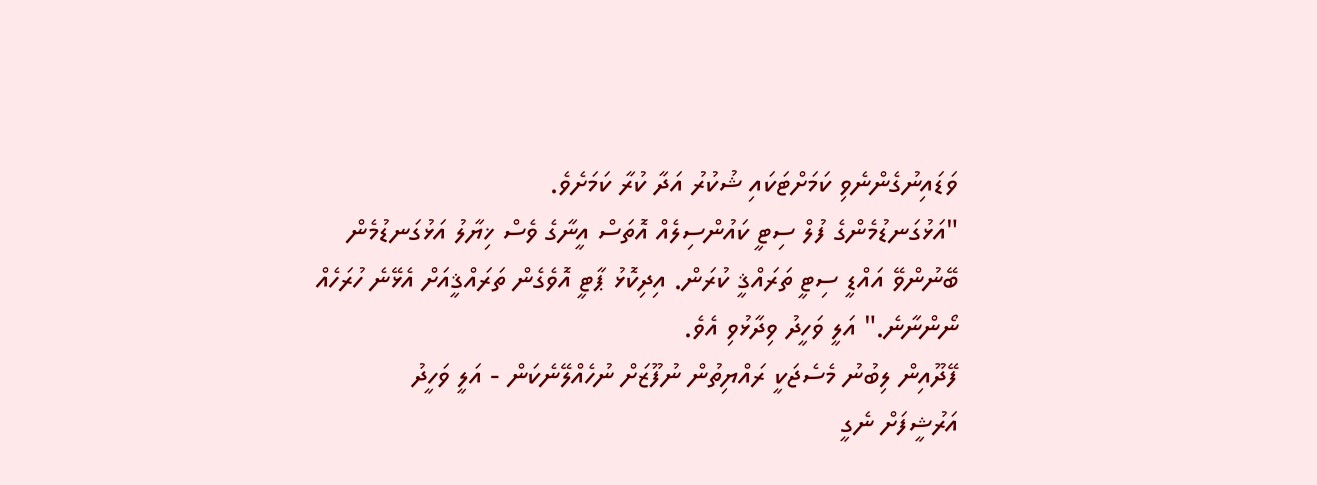ވަޑައިނުގެންނެވި ކަމަށްޓަކައި ޝުކުރު އަދާ ކުރާ ކަމަށެވެ.
"އަޅުގަނޑުމެންގެ ފުލް ސިޓީ ކައުންސިލެއް އޮތަސް އީނާގެ ވެސް ޚިޔާލު އަޅުގަނޑުމެން ބޭނުންވޭ އައްޑީ ސިޓީ ތަރައްޤީ ކުރަން. އިދިކޮޅު ޕާޓީ އޮވެގެން ތަރައްޤީއަށް އެޅޭނެ ހުރަހެއް ނޯންނާނެ." އަލީ ވަހީދު ވިދާޅުވި އެވެ.
ފޭދޫއިން ލިބުނު މެސެޖަކީ ރައްޔިތުން ނުފޫޒަށް ނުހެއްލޭނެކަން - އަލީ ވަހީދު
އަރުޝީފަށް ނެގީ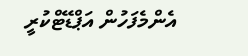އެންމެފަހުން އަޕްޑޭޓްކުރީ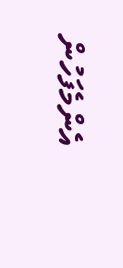އެންމެފަހުން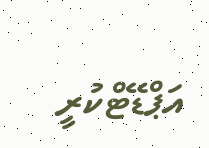އަޕްޑޭޓްކުރީ